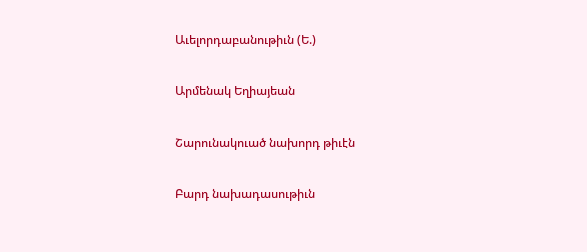Աւելորդաբանութիւն (Ե.)

Արմենակ Եղիայեան

Շարունակուած նախորդ թիւէն

Բարդ նախադասութիւն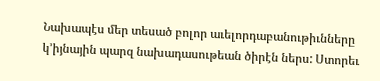Նախապէս մեր տեսած բոլոր աւելորդաբանութիւնները կ’իյնային պարզ նախադասութեան ծիրէն ներս: Ստորեւ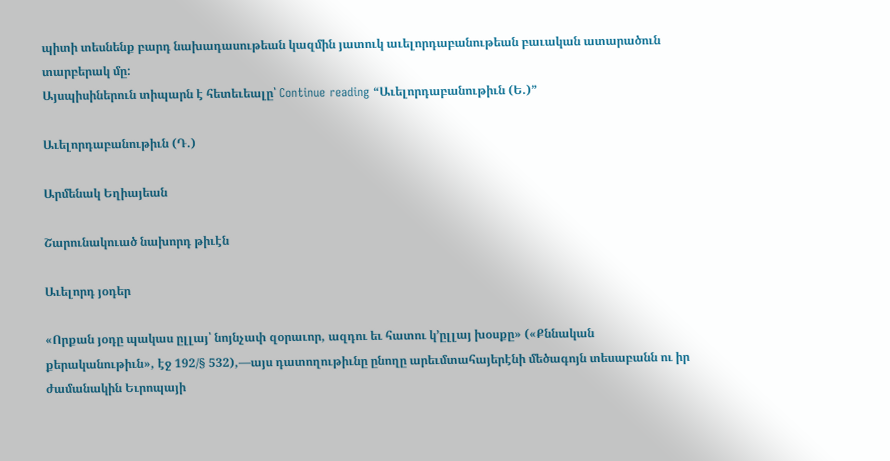պիտի տեսնենք բարդ նախադասութեան կազմին յատուկ աւելորդաբանութեան բաւական ատարածուն տարբերակ մը:
Այսպիսիներուն տիպարն է հետեւեալը՝ Continue reading “Աւելորդաբանութիւն (Ե.)”

Աւելորդաբանութիւն (Դ.)

Արմենակ Եղիայեան

Շարունակուած նախորդ թիւէն

Աւելորդ յօդեր

«Որքան յօդը պակաս ըլլայ՝ նոյնչափ զօրաւոր, ազդու եւ հատու կ’ըլլայ խօսքը» («Քննական քերականութիւն», էջ 192/§ 532),—այս դատողութիւնը ընողը արեւմտահայերէնի մեծագոյն տեսաբանն ու իր ժամանակին Եւրոպայի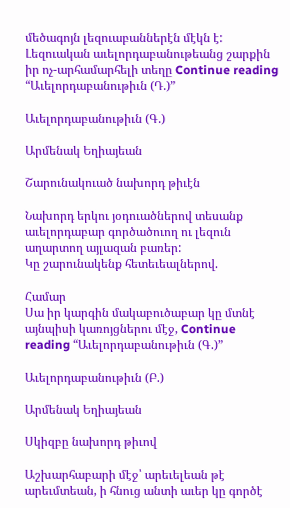մեծագոյն լեզուաբաններէն մէկն է:
Լեզուական աւելորդաբանութեանց շարքին իր ոչ-արհամարհելի տեղը Continue reading “Աւելորդաբանութիւն (Դ.)”

Աւելորդաբանութիւն (Գ.)

Արմենակ Եղիայեան

Շարունակուած նախորդ թիւէն

Նախորդ երկու յօդուածներով տեսանք աւելորդաբար գործածուող ու լեզուն աղարտող այլազան բառեր:
Կը շարունակենք հետեւեալներով.

Համար
Սա իր կարգին մակաբուծաբար կը մտնէ այնպիսի կառոյցներու մէջ, Continue reading “Աւելորդաբանութիւն (Գ.)”

Աւելորդաբանութիւն (Բ.)

Արմենակ Եղիայեան

Սկիզբը նախորդ թիւով

Աշխարհաբարի մէջ՝ արեւելեան թէ արեւմտեան, ի հնուց անտի աւեր կը գործէ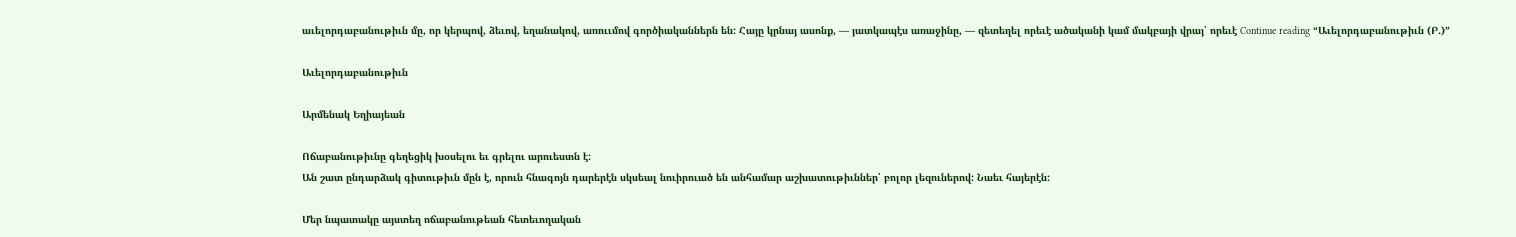աւելորդաբանութիւն մը, որ կերպով, ձեւով, եղանակով, առոււմով գործիականներն են: Հայը կրնայ ասոնք, — յատկապէս առաջինը, — զետեղել որեւէ ածականի կամ մակբայի վրայ՝ որեւէ Continue reading “Աւելորդաբանութիւն (Բ.)”

Աւելորդաբանութիւն

Արմենակ Եղիայեան

Ոճաբանութիւնը գեղեցիկ խօսելու եւ գրելու արուեստն է:
Ան շատ ընդարձակ գիտութիւն մըն է, որուն հնագոյն դարերէն սկսեալ նուիրուած են անհամար աշխատութիւններ՝ բոլոր լեզուներով: Նաեւ հայերէն:

Մեր նպատակը այստեղ ոճաբանութեան հետեւողական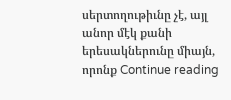սերտողութիւնը չէ, այլ անոր մէկ քանի երեսակներունը միայն, որոնք Continue reading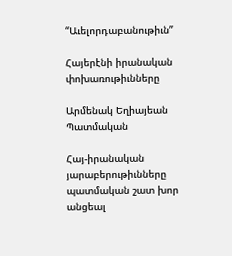“Աւելորդաբանութիւն”

Հայերէնի իրանական փոխառութիւնները

Արմենակ Եղիայեան
Պատմական

Հայ-իրանական յարաբերութիւնները պատմական շատ խոր անցեալ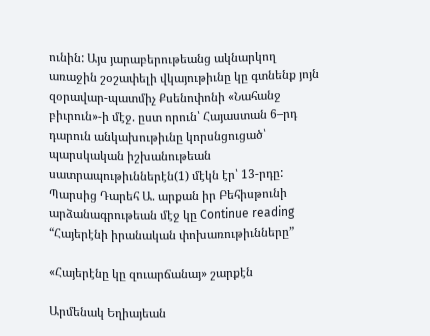ունին: Այս յարաբերութեանց ակնարկող առաջին շօշափելի վկայութիւնը կը գտնենք յոյն զօրավար-պատմիչ Քսենոփոնի «Նահանջ բիւրուն»-ի մէջ. ըստ որուն՝ Հայաստան 6–րդ դարուն անկախութիւնը կորսնցուցած՝ պարսկական իշխանութեան սատրապութիւններէն(1) մէկն էր՝ 13-րդը: Պարսից Դարեհ Ա. արքան իր Բեհիսթունի արձանագրութեան մէջ կը Continue reading “Հայերէնի իրանական փոխառութիւնները”

«Հայերէնը կը զուարճանայ» շարքէն

Արմենակ Եղիայեան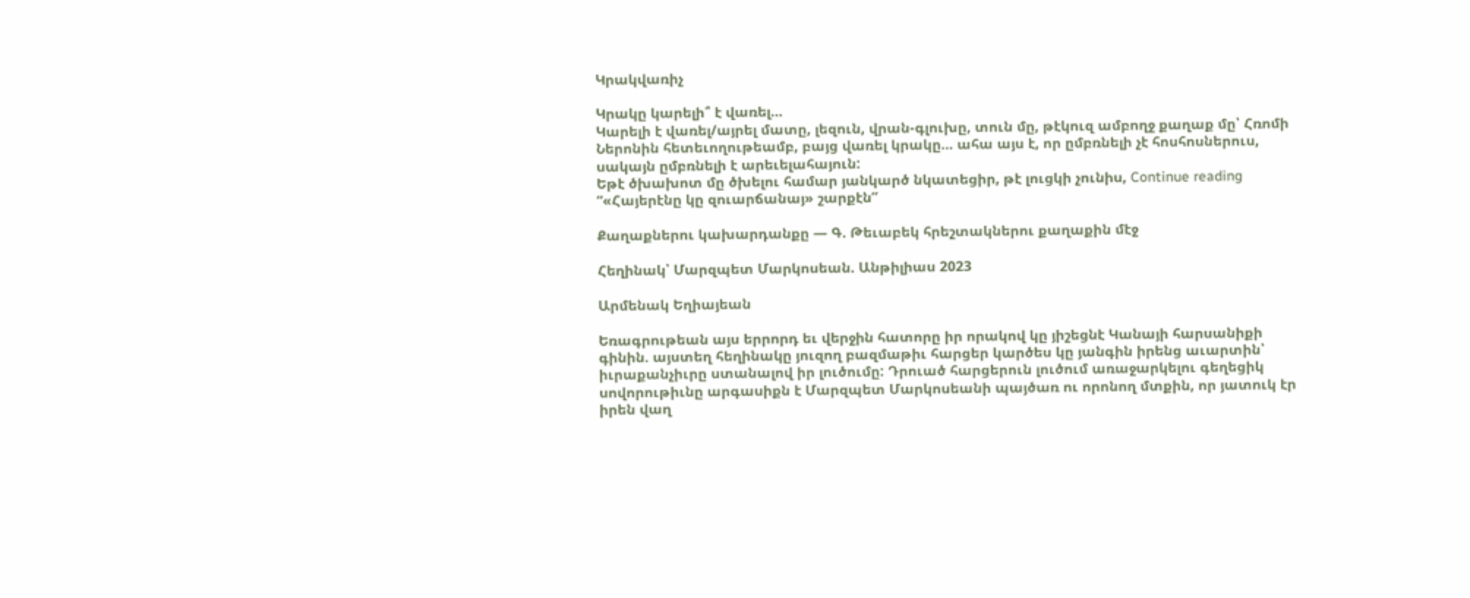Կրակվառիչ

Կրակը կարելի՞ է վառել…
Կարելի է վառել/այրել մատը, լեզուն, վրան-գլուխը, տուն մը, թէկուզ ամբողջ քաղաք մը՝ Հռոմի Ներոնին հետեւողութեամբ, բայց վառել կրակը… ահա այս է, որ ըմբռնելի չէ հոսհոսներուս, սակայն ըմբռնելի է արեւելահայուն:
Եթէ ծխախոտ մը ծխելու համար յանկարծ նկատեցիր, թէ լուցկի չունիս, Continue reading “«Հայերէնը կը զուարճանայ» շարքէն”

Քաղաքներու կախարդանքը — Գ. Թեւաբեկ հրեշտակներու քաղաքին մէջ

Հեղինակ՝ Մարզպետ Մարկոսեան. Անթիլիաս 2023

Արմենակ Եղիայեան

Եռագրութեան այս երրորդ եւ վերջին հատորը իր որակով կը յիշեցնէ Կանայի հարսանիքի գինին. այստեղ հեղինակը յուզող բազմաթիւ հարցեր կարծես կը յանգին իրենց աւարտին՝ իւրաքանչիւրը ստանալով իր լուծումը: Դրուած հարցերուն լուծում առաջարկելու գեղեցիկ սովորութիւնը արգասիքն է Մարզպետ Մարկոսեանի պայծառ ու որոնող մտքին, որ յատուկ էր իրեն վաղ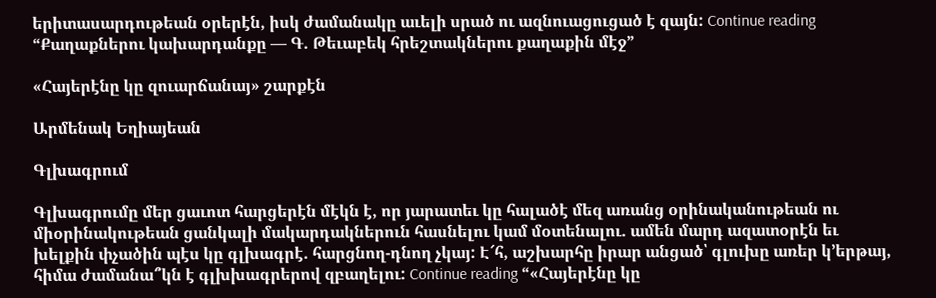երիտասարդութեան օրերէն, իսկ ժամանակը աւելի սրած ու ազնուացուցած է զայն: Continue reading “Քաղաքներու կախարդանքը — Գ. Թեւաբեկ հրեշտակներու քաղաքին մէջ”

«Հայերէնը կը զուարճանայ» շարքէն

Արմենակ Եղիայեան

Գլխագրում

Գլխագրումը մեր ցաւոտ հարցերէն մէկն է, որ յարատեւ կը հալածէ մեզ առանց օրինականութեան ու միօրինակութեան ցանկալի մակարդակներուն հասնելու կամ մօտենալու. ամեն մարդ ազատօրէն եւ խելքին փչածին պէս կը գլխագրէ. հարցնող-դնող չկայ: Է՜հ, աշխարհը իրար անցած՝ գլուխը առեր կ’երթայ, հիմա ժամանա՞կն է գլխխագրերով զբաղելու: Continue reading “«Հայերէնը կը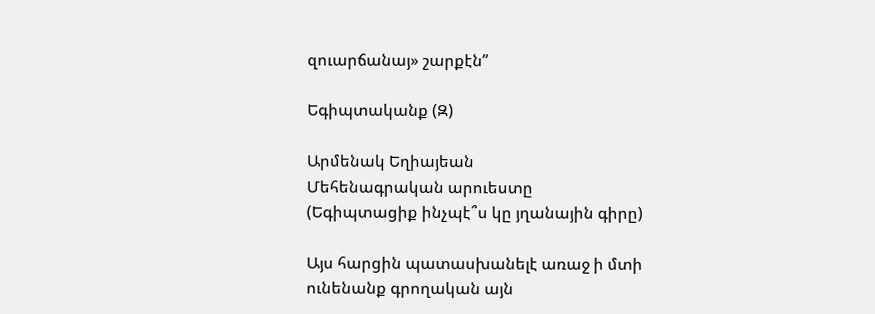զուարճանայ» շարքէն”

Եգիպտականք (Զ)

Արմենակ Եղիայեան
Մեհենագրական արուեստը
(Եգիպտացիք ինչպէ՞ս կը յղանային գիրը)

Այս հարցին պատասխանելէ առաջ ի մտի ունենանք գրողական այն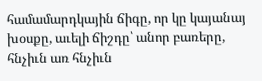համամարդկային ճիգը, որ կը կայանայ խօսքը, աւելի ճիշդը՝ անոր բառերը, հնչիւն առ հնչիւն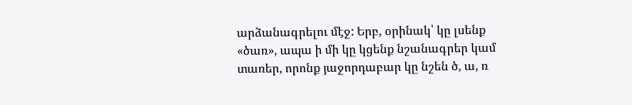արձանագրելու մէջ: Երբ, օրինակ՝ կը լսենք «ծառ», ապա ի մի կը կցենք նշանագրեր կամ տառեր, որոնք յաջորդաբար կը նշեն ծ, ա, ռ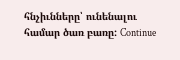հնչիւնները՝ ունենալու համար ծառ բառը: Continue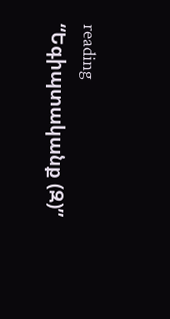reading “Եգիպտականք (Զ)”